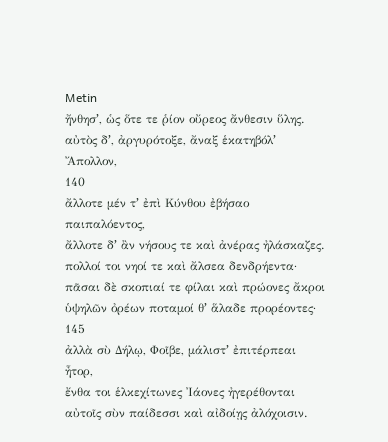Metin
ἤνθησʼ, ὡς ὅτε τε ῥίον οὔρεος ἄνθεσιν ὕλης.
αὐτὸς δʼ, ἀργυρότοξε, ἄναξ ἑκατηβόλʼ Ἄπολλον,
140
ἄλλοτε μέν τʼ ἐπὶ Κύνθου ἐβήσαο παιπαλόεντος,
ἄλλοτε δʼ ἂν νήσους τε καὶ ἀνέρας ἠλάσκαζες.
πολλοί τοι νηοί τε καὶ ἄλσεα δενδρήεντα·
πᾶσαι δὲ σκοπιαί τε φίλαι καὶ πρώονες ἄκροι
ὑψηλῶν ὀρέων ποταμοί θʼ ἅλαδε προρέοντες·
145
ἀλλὰ σὺ Δήλῳ, Φοῖβε, μάλιστʼ ἐπιτέρπεαι ἦτορ,
ἔνθα τοι ἑλκεχίτωνες Ἰάονες ἠγερέθονται
αὐτοῖς σὺν παίδεσσι καὶ αἰδοίῃς ἀλόχοισιν.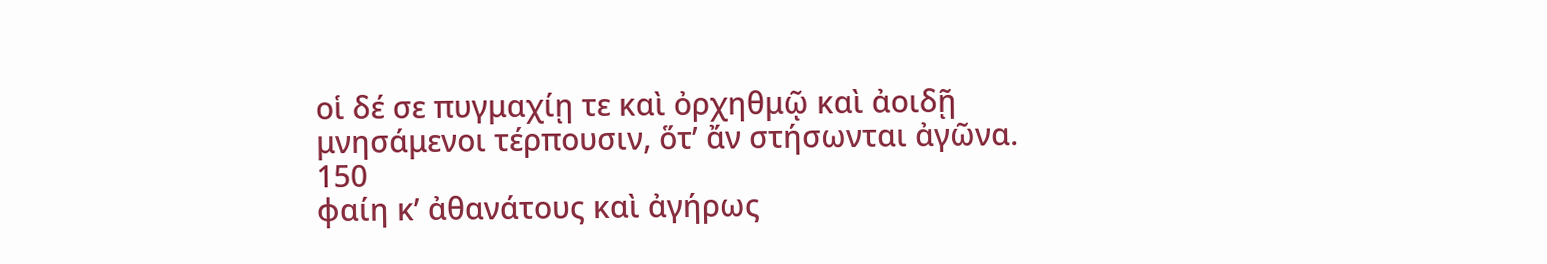οἱ δέ σε πυγμαχίῃ τε καὶ ὀρχηθμῷ καὶ ἀοιδῇ
μνησάμενοι τέρπουσιν, ὅτʼ ἄν στήσωνται ἀγῶνα.
150
φαίη κʼ ἀθανάτους καὶ ἀγήρως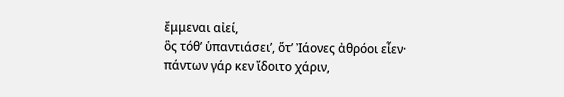ἔμμεναι αἰεί,
ὃς τόθʼ ὑπαντιάσειʼ, ὅτʼ Ἰάονες ἀθρόοι εἶεν·
πάντων γάρ κεν ἴδοιτο χάριν,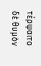τέρψαιτο δὲ θυμὸν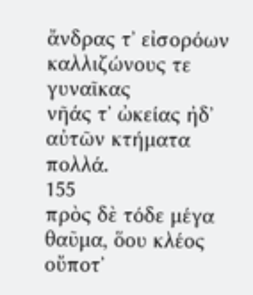ἄνδρας τʼ εἰσορόων καλλιζώνους τε γυναῖκας
νῆάς τʼ ὠκείας ἠδʼ αὐτῶν κτήματα πολλά.
155
πρὸς δὲ τόδε μέγα θαῦμα, ὅου κλέος οὔποτʼ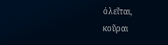ὀλεῖται,
κοῦραι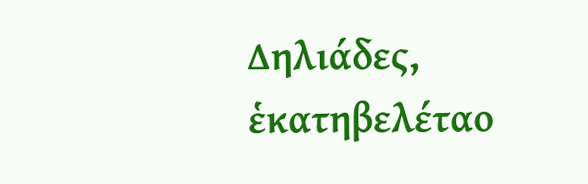Δηλιάδες, ἑκατηβελέταο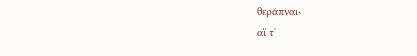θεράπναι·
αἵ τʼ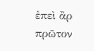ἐπεὶ ἂρ πρῶτον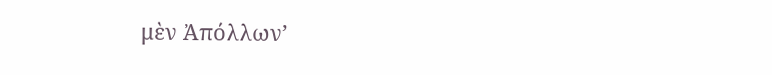μὲν Ἀπόλλωνʼ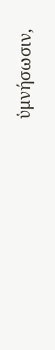ὑμνήσωσιν,